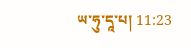ཡ་ཧུ་དཱ་པ། 11:23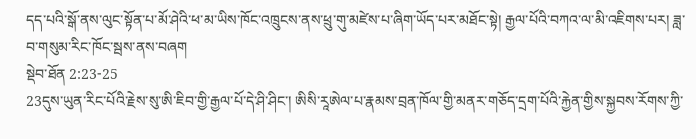དད་པའི་སྒོ་ནས་ལུང་སྟོན་པ་མོ་ཤེའི་ཕ་མ་ཡིས་ཁོང་འཁྲུངས་ནས་ཕྲུ་གུ་མཛེས་པ་ཞིག་ཡོད་པར་མཐོང་སྟེ། རྒྱལ་པོའི་བཀའ་ལ་མི་འཇིགས་པར། ཟླ་བ་གསུམ་རིང་ཁོང་སྦས་ནས་བཞག
སྡེབ་ཐོན 2:23-25
23དུས་ཡུན་རིང་པོའི་རྗེས་སུ་ཨི་ཇིབ་གྱི་རྒྱལ་པོ་དེ་ཤི་ཤིང་། ཨིསི་རཱཨེལ་པ་རྣམས་བྲན་ཁོལ་གྱི་མནར་གཅོད་དྲག་པོའི་རྐྱེན་གྱིས་སྐྱབས་རོགས་ཀྱི་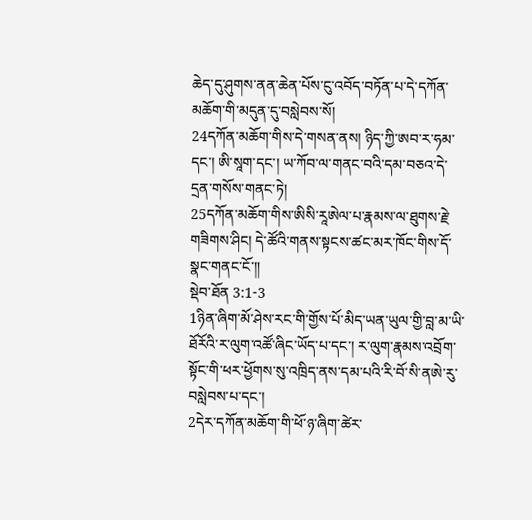ཆེད་དུ་ཤུགས་ནན་ཆེན་པོས་ངུ་འབོད་བཏོན་པ་དེ་དཀོན་མཆོག་གི་མདུན་དུ་བསླེབས་སོ།
24དཀོན་མཆོག་གིས་དེ་གསན་ནས། ཉིད་ཀྱི་ཨབ་ར་ཧམ་དང་། ཨི་སཱག་དང་། ཡ་ཀོབ་ལ་གནང་བའི་དམ་བཅའ་དེ་དྲན་གསོས་གནང་ཏེ།
25དཀོན་མཆོག་གིས་ཨིསི་རཱཨེལ་པ་རྣམས་ལ་ཐུགས་རྗེ་གཟིགས་ཤིང། དེ་ཚོའི་གནས་སྟངས་ཚང་མར་ཁོང་གིས་དོ་སྣང་གནང་ངོ་༎
སྡེབ་ཐོན 3:1-3
1ཉིན་ཞིག་མོ་ཤེས་རང་གི་གྱོས་པོ་མིད་ཡན་ཡུལ་གྱི་བླ་མ་ཡི་ཐོརོའི་ར་ལུག་འཚོ་ཞིང་ཡོད་པ་དང་། ར་ལུག་རྣམས་འབྲོག་སྟོང་གི་ཕར་ཕྱོགས་སུ་འཁྲིད་ནས་དམ་པའི་རི་བོ་སི་ནཨེ་རུ་བསླེབས་པ་དང་།
2དེར་དཀོན་མཆོག་གི་ཕོ་ཉ་ཞིག་ཚེར་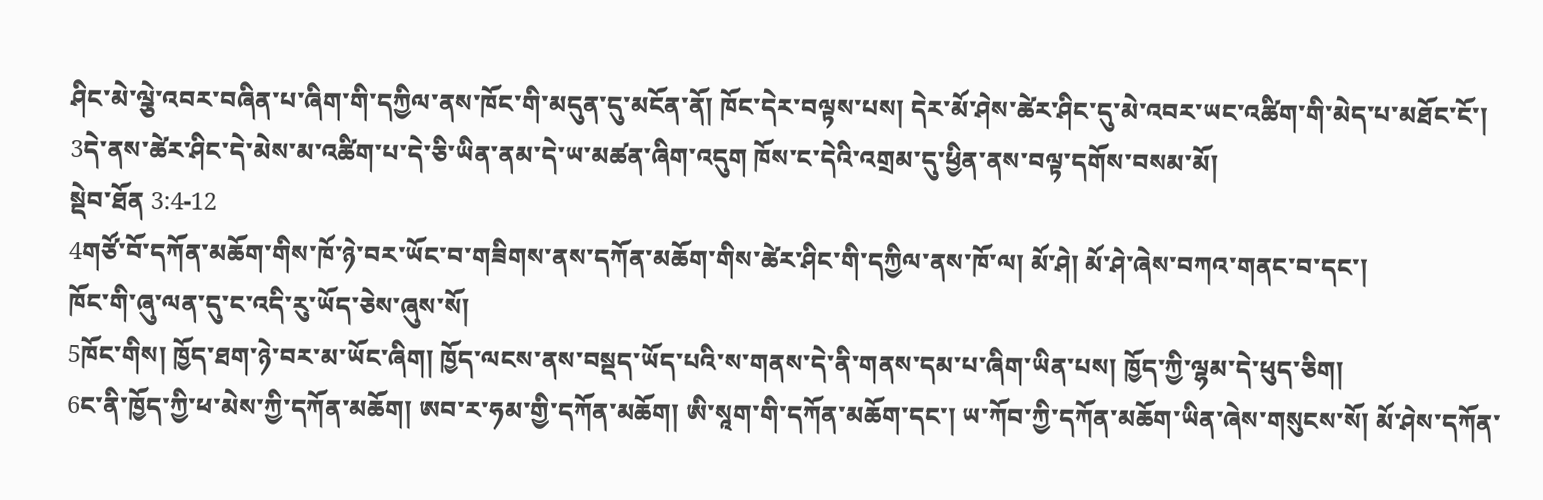ཤིང་མེ་ལྕེ་འབར་བཞིན་པ་ཞིག་གི་དཀྱིལ་ནས་ཁོང་གི་མདུན་དུ་མངོན་ནོ། ཁོང་དེར་བལྟས་པས། དེར་མོ་ཤེས་ཚེར་ཤིང་དུ་མེ་འབར་ཡང་འཚིག་གི་མེད་པ་མཐོང་ངོ་།
3དེ་ནས་ཚེར་ཤིང་དེ་མེས་མ་འཚིག་པ་དེ་ཅི་ཡིན་ནམ་དེ་ཡ་མཚན་ཞིག་འདུག ཁོས་ང་དེའི་འགྲམ་དུ་ཕྱིན་ནས་བལྟ་དགོས་བསམ་མོ།
སྡེབ་ཐོན 3:4-12
4གཙོ་བོ་དཀོན་མཆོག་གིས་ཁོ་ཉེ་བར་ཡོང་བ་གཟིགས་ནས་དཀོན་མཆོག་གིས་ཚེར་ཤིང་གི་དཀྱིལ་ནས་ཁོ་ལ། མོ་ཤེ། མོ་ཤེ་ཞེས་བཀའ་གནང་བ་དང་།
ཁོང་གི་ཞུ་ལན་དུ་ང་འདི་རུ་ཡོད་ཅེས་ཞུས་སོ།
5ཁོང་གིས། ཁྱོད་ཐག་ཉེ་བར་མ་ཡོང་ཞིག། ཁྱོད་ལངས་ནས་བསྡད་ཡོད་པའི་ས་གནས་དེ་ནི་གནས་དམ་པ་ཞིག་ཡིན་པས། ཁྱོད་ཀྱི་ལྷམ་དེ་ཕུད་ཅིག།
6ང་ནི་ཁྱོད་ཀྱི་ཕ་མེས་ཀྱི་དཀོན་མཆོག། ཨབ་ར་ཧམ་གྱི་དཀོན་མཆོག། ཨི་སཱག་གི་དཀོན་མཆོག་དང་། ཡ་ཀོབ་ཀྱི་དཀོན་མཆོག་ཡིན་ཞེས་གསུངས་སོ། མོ་ཤེས་དཀོན་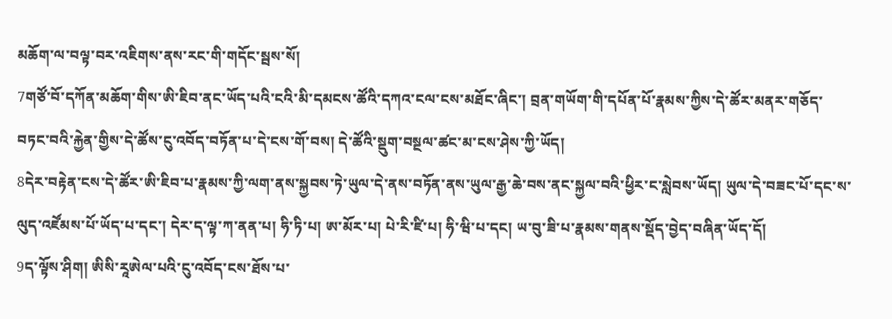མཆོག་ལ་བལྟ་བར་འཇིགས་ནས་རང་གི་གདོང་སྦས་སོ།
7གཙོ་བོ་དཀོན་མཆོག་གིས་ཨི་ཇིབ་ནང་ཡོད་པའི་ངའི་མི་དམངས་ཚོའི་དཀའ་ངལ་ངས་མཐོང་ཞིང་། བྲན་གཡོག་གི་དཔོན་པོ་རྣམས་ཀྱིས་དེ་ཚོར་མནར་གཅོད་བཏང་བའི་རྐྱེན་གྱིས་དེ་ཚོས་ངུ་འབོད་བཏོན་པ་དེ་ངས་གོ་བས། དེ་ཚོའི་སྡུག་བསྔལ་ཚང་མ་ངས་ཤེས་ཀྱི་ཡོད།
8དེར་བརྟེན་ངས་དེ་ཚོར་ཨི་ཇིབ་པ་རྣམས་ཀྱི་ལག་ནས་སྐྱབས་ཏེ་ཡུལ་དེ་ནས་བཏོན་ནས་ཡུལ་རྒྱ་ཆེ་བས་ནང་སྐྱལ་བའི་ཕྱིར་ང་སླེབས་ཡོད། ཡུལ་དེ་བཟང་པོ་དང་ས་ལུད་འཛོམས་པོ་ཡོད་པ་དང་། དེར་ད་ལྟ་ཀ་ནན་པ། ཧི་ཏི་པ། ཨ་མོར་པ། པེ་རི་ཛི་པ། ཧི་ཝི་པ་དང། ཡ་བུ་ཟི་པ་རྣམས་གནས་སྡོད་བྱེད་བཞིན་ཡོད་དོ།
9ད་ལྟོས་ཤིག། ཨིསི་རཱཨེལ་པའི་ངུ་འབོད་ངས་ཐོས་པ་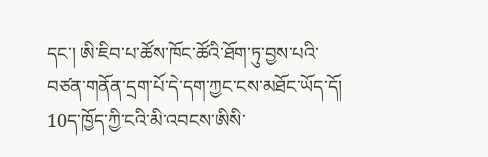དང་། ཨི་ཇིབ་པ་ཚོས་ཁོང་ཚོའི་ཐོག་ཏུ་བྱས་པའི་བཙན་གནོན་དྲག་པོ་དེ་དག་ཀྱང་ངས་མཐོང་ཡོད་དོ།
10ད་ཁྱོད་ཀྱི་ངའི་མི་འབངས་ཨིསི་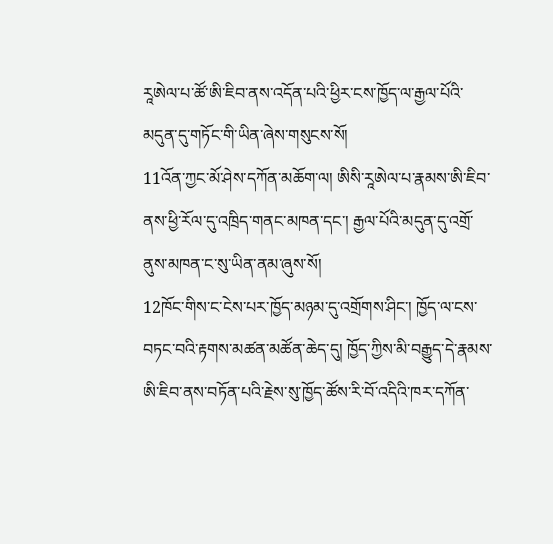རཱཨེལ་པ་ཚོ་ཨི་ཇིབ་ནས་འདོན་པའི་ཕྱིར་ངས་ཁྱོད་ལ་རྒྱལ་པོའི་མདུན་དུ་གཏོང་གི་ཡིན་ཞེས་གསུངས་སོ།
11འོན་ཀྱང་མོ་ཤེས་དཀོན་མཆོག་ལ། ཨིསི་རཱཨེལ་པ་རྣམས་ཨི་ཇིབ་ནས་ཕྱི་རོལ་དུ་འཁྲིད་གནང་མཁན་དང་། རྒྱལ་པོའི་མདུན་དུ་འགྲོ་ནུས་མཁན་ང་སུ་ཡིན་ནམ་ཞུས་སོ།
12ཁོང་གིས་ང་ངེས་པར་ཁྱོད་མཉམ་དུ་འགྲོགས་ཤིང་། ཁྱོད་ལ་ངས་བཏང་བའི་རྟགས་མཚན་མཚོན་ཆེད་དུ། ཁྱོད་ཀྱིས་མི་བརྒྱུད་དེ་རྣམས་ཨི་ཇིབ་ནས་བཏོན་པའི་རྗེས་སུ་ཁྱོད་ཚོས་རི་བོ་འདིའི་ཁར་དཀོན་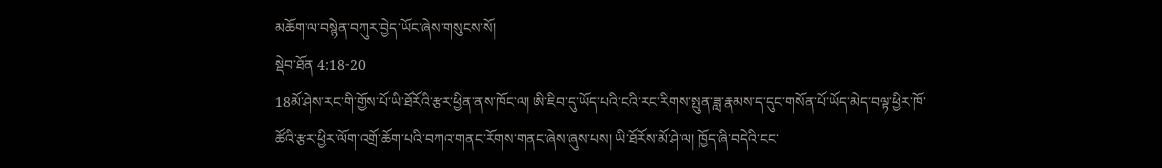མཆོག་ལ་བསྙེན་བཀུར་བྱེད་ཡོང་ཞེས་གསུངས་སོ།
སྡེབ་ཐོན 4:18-20
18མོ་ཤེས་རང་གི་གྱོས་པོ་ཡི་ཐོརོའི་རྩར་ཕྱིན་ནས་ཁོང་ལ། ཨི་ཇིབ་དུ་ཡོད་པའི་ངའི་རང་རིགས་སྤུན་ཟླ་རྣམས་ད་དུང་གསོན་པོ་ཡོད་མེད་བལྟ་ཕྱིར་ཁོ་ཚོའི་རྩར་ཕྱིར་ལོག་འགྲོ་ཆོག་པའི་བཀའ་གནང་རོགས་གནང་ཞེས་ཞུས་པས། ཡི་ཐོརོས་མོ་ཤེ་ལ། ཁྱོད་ཞི་བདེའི་ངང་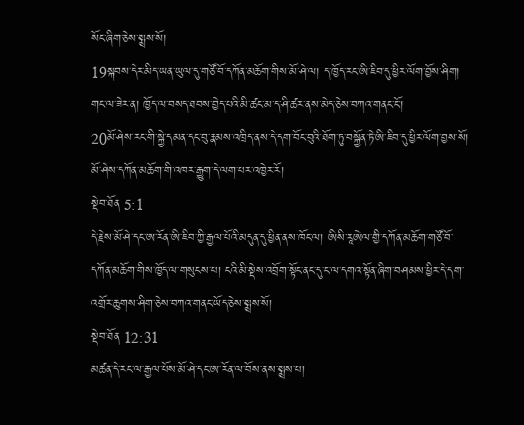སོང་ཞིག་ཅེས་སྨྲས་སོ།
19སྐབས་དེར་མིད་ཡན་ཡུལ་དུ་གཙོ་བོ་དཀོན་མཆོག་གིས་མོ་ཤེ་ལ། ད་ཁྱོད་རང་ཨི་ཇིབ་དུ་ཕྱིར་ལོག་བྱོས་ཤིག། གང་ལ་ཟེར་ན། ཁྱོད་ལ་བསད་ཐབས་བྱེད་པའི་མི་ཚང་མ་ད་ཤི་ཚར་ནས་མེད་ཅེས་བཀའ་གནང་ངོ་།
20མོ་ཤེས་རང་གི་སྐྱེ་དམན་དང་བུ་རྣམས་འཁྲིད་ནས་དེ་དག་བོང་བུའི་ཐོག་ཏུ་བསྐྱོན་ཏེ་ཨི་ཇིབ་དུ་ཕྱིར་ལོག་བྱས་སོ། མོ་ཤེས་དཀོན་མཆོག་གི་འཁར་རྒྱུག་དེ་ལག་པར་འཁྱེར་རོ།
སྡེབ་ཐོན 5:1
དེ་རྗེས་མོ་ཤེ་དང་ཨ་རོན་ཨི་ཇིབ་ཀྱི་རྒྱལ་པོའི་མདུན་དུ་ཕྱིན་ནས་ཁོང་ལ། ཨིསི་རཱཨེལ་གྱི་དཀོན་མཆོག་གཙོ་བོ་དཀོན་མཆོག་གིས་ཁྱོད་ལ་གསུངས་པ། ངའི་མི་སྡེས་འབྲོག་སྟོང་ནང་དུ་ང་ལ་དགའ་སྟོན་ཞིག་བཤམས་ཕྱིར་དེ་དག་འགྲོར་ཆུགས་ཤིག་ཅེས་བཀའ་གནང་ཡོད་ཅེས་སྨྲས་སོ།
སྡེབ་ཐོན 12:31
མཚན་དེ་རང་ལ་རྒྱལ་པོས་མོ་ཤེ་དང་ཨ་རོན་ལ་བོས་ནས་སྨྲས་པ།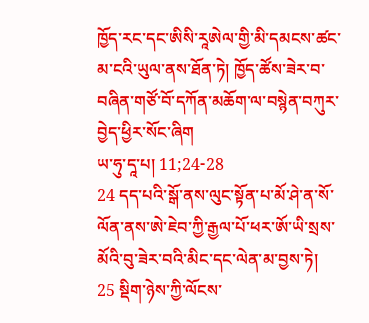ཁྱོད་རང་དང་ཨིསི་རཱཨེལ་གྱི་མི་དམངས་ཚང་མ་ངའི་ཡུལ་ནས་ཐོན་ཏེ། ཁྱོད་ཚོས་ཟེར་བ་བཞིན་གཙོ་བོ་དཀོན་མཆོག་ལ་བསྙེན་བཀུར་བྱེད་ཕྱིར་སོང་ཞིག
ཡ་ཧུ་དཱ་པ། 11;24-28
24 དད་པའི་སྒོ་ནས་ལུང་སྟོན་པ་མོ་ཤེ་ན་སོ་ལོན་ནས་ཨེ་ཇེབ་ཀྱི་རྒྱལ་པོ་ཕར་ཨོ་ཡི་སྲས་མོའི་བུ་ཟེར་བའི་མིང་དང་ལེན་མ་བྱས་ཏེ།
25 སྡིག་ཉེས་ཀྱི་ལོངས་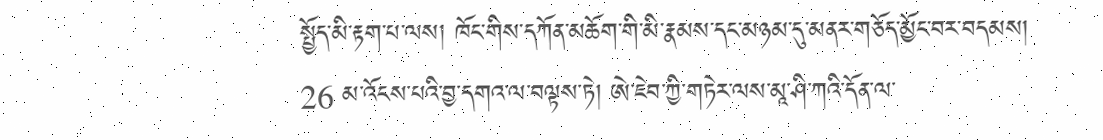སྤྱོད་མི་རྟག་པ་ལས། ཁོང་གིས་དཀོན་མཆོག་གི་མི་རྣམས་དང་མཉམ་དུ་མནར་གཅོད་མྱོང་བར་བདམས།
26 མ་འོངས་པའི་བྱ་དགའ་ལ་བལྟས་ཏེ། ཨེ་ཇེབ་ཀྱི་གཏེར་ལས་མཱ་ཤི་ཀའི་དོན་ལ་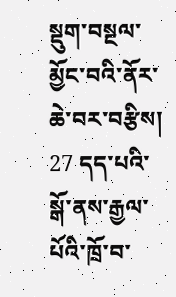སྡུག་བསྔལ་མྱོང་བའི་ནོར་ཆེ་བར་བརྩིས།
27 དད་པའི་སྒོ་ནས་རྒྱལ་པོའི་ཁྲོ་བ་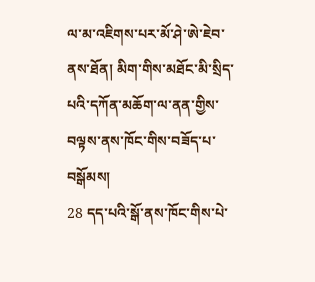ལ་མ་འཇིགས་པར་མོ་ཤེ་ཨེ་ཇེབ་ནས་ཐོན། མིག་གིས་མཐོང་མི་སྲིད་པའི་དཀོན་མཆོག་ལ་ནན་གྱིས་བལྟས་ནས་ཁོང་གིས་བཟོད་པ་བསྒོམས།
28 དད་པའི་སྒོ་ནས་ཁོང་གིས་པེ་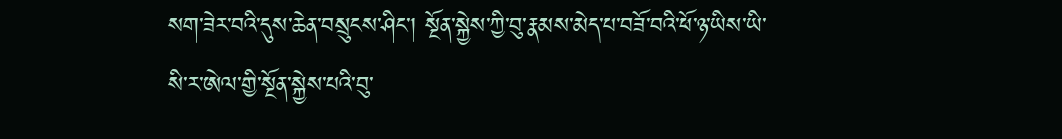སག་ཟེར་བའི་དུས་ཆེན་བསྲུངས་ཤིང་། སྔོན་སྐྱེས་ཀྱི་བུ་རྣམས་མེད་པ་བཟོ་བའི་ཕོ་ཉ་ཡིས་ཡི་སི་ར་ཨེལ་གྱི་སྔོན་སྐྱེས་པའི་བུ་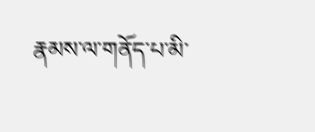རྣམས་ལ་གནོད་པ་མི་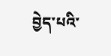བྱེད་པའི་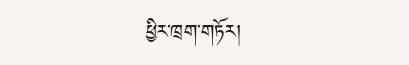ཕྱིར་ཁྲག་གཏོར།